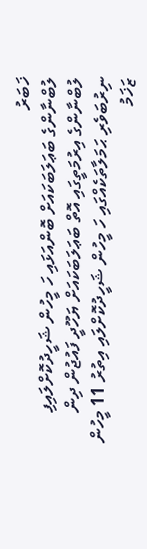ޚަބަރު
ލުބްނާންގެ ބަޢަލަބަކައަށް ބޮންއަޅައި ހަ މީހުން ޝަހީދުކޮށްލައިފި
ލުބްނާންގެ އިރުމަތީގައި އޮތް ބަޢަލަބަކައަށް ޔަހޫދީ ފައުޖުން ދިން ނިރުބަވެރި ޙަމަލާތަކެއްގައި ހަ މީހުން ޝަހީދުކޮށްލައި އިތުރު 11 މީހުން ޒަޚަމު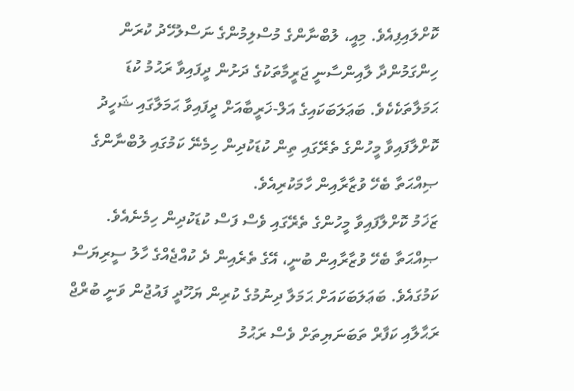ކޮށްލައިފިއެވެ. މިއީ، ލުބްނާންގެ މުސްލިމުންގެ ނަސްލުހޭދު ކުރަން ހިންގަމުންދާ ލާއިންސާނީ ޖަރީމާތަކުގެ ދަށުން ދީފައިވާ ރަޙުމު ކުޑަ ޙަމަލާތަކެކެވެ. ބަޢަލަބަކައިގެ އަލް-ޚަރީބާއަށް ދީފައިވާ ޙަމަލާގައި ޝަހީދު ކޮށްލާފައިވާ މީހުންގެ ތެރޭގައި ތިން ކުޑަކުދިން ހިމެނޭ ކަމުގައި ލުބްނާންގެ ޞިއްޙަތާ ބެހޭ ވުޒާރާއިން ހާމަކުރިއެވެ.
ޒަޚަމު ކޮށްލާފައިވާ މީހުންގެ ތެރޭގައި ވެސް ފަސް ކުޑަކުދިން ހިމެނެއެވެ. ޞިއްޙަތާ ބެހޭ ވުޒާރާއިން ބުނީ، އޭގެ ތެރެއިން ދެ ކުއްޖެއްގެ ހާލު ސީރިޔަސް ކަމުގައެވެ. ބަޢަލަބަކައަށް ޙަމަލާ ދިނުމުގެ ކުރިން ޔަހޫދީ ފައުޖުން ވަނީ ބުރްޖް ރަޙާލާއި ކަފާރް ތަބަނަޔިތަށް ވެސް ރަޙުމު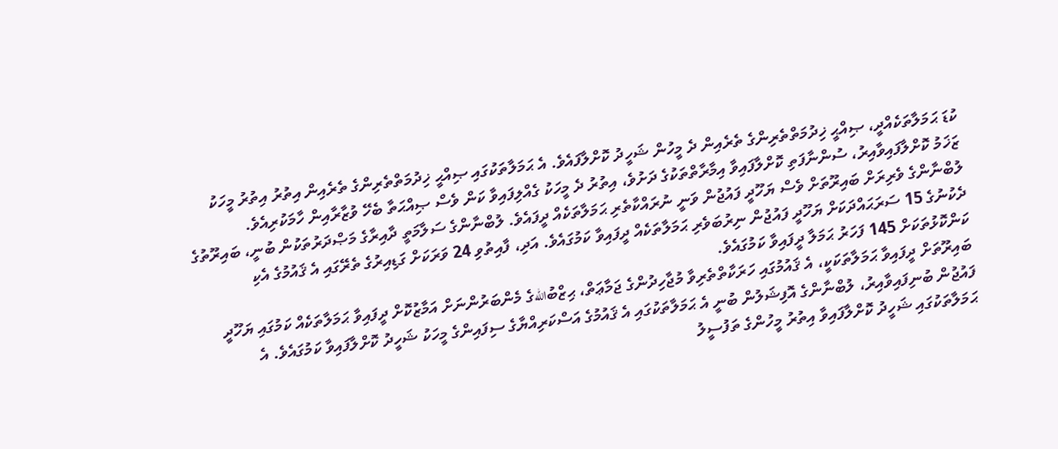ކުޑަ ޙަމަލާތަކެއްދީ، ޞިއްޙީ ޚިދުމަތްތެރިންގެ ތެރެއިން ދެ މީހުން ޝަހީދު ކޮށްލާފައެވެ. އެ ޙަމަލާތަކުގައި ޞިއްޙީ ޚިދުމަތްތެރިންގެ ތެރެއިން އިތުރު އިތުރު މީހަކު ޒަޚަމު ކޮށްލާފައިވާއިރު، ސުންނާފަތި ކޮށްލާފައިވާ އިމާރާތްތަކުގެ ދަށުވެ، އިތުރު ދެ މީހަކު ގެއްލިފައިވާ ކަން ވެސް ޞިއްޙަތާ ބެހޭ ވުޒާރާއިން ހާމަކުރިއެވެ.
ލުބްނާންގެ ވެރިރަށް ބައިރޫތަށް ވެސް ޔަހޫދީ ފައުޖުން ވަނީ ނުރައްކާތެރި ޙަމަލާތަކެއް ދީފައެވެ. ލުބްނާންގެ ސަލާމަތީ ދާއިރާގެ މަޞްދަރުތަކުން ބުނީ، ބައިރޫތުގެ ދެކުނުގެ 15 ސަރަޙައްދަކަށް ޔަހޫދީ ފައުޖުން ނިރުބަވެރި ޙަމަލާތަކެއް ދީފައިވާ ކަމުގައެވެ. އަދި، ފާއިތުވި 24 ވަރަކަށް ގަޑިއިރުގެ ތެރޭގައި އެ ޤައުމުގެ އެކި ކަންކޮޅުތަކަށް 145 ފަހަރު ޙަމަލާ ދީފައިވާ ކަމުގައެވެ.
ބައިރޫތަށް ދީފައިވާ ޙަމަލާތަކަކީ، އެ ޤައުމުގައި ހަރަކާތްތެރިވާ މުޖާހިދުންގެ ޖަމާޢަތް، ޙިޒްބުاللهގެ މެންބަރުންނަށް އަމާޒުކޮށް ދީފައިވާ ޙަމަލާތަކެއް ކަމުގައި ޔަހޫދީ ފައުޖުން ބުނިފައިވާއިރު، ލުބްނާންގެ އޮފިޝަލުން ބުނީ އެ ޙަމަލާތަކުގައި އެ ޤައުމުގެ އަސްކަރިއްޔާގެ ސިފައިންގެ މީހަކު ޝަހީދު ކޮށްލާފައިވާ ކަމުގައެވެ. އެ ޙަމަލާތަކުގައި ޝަހީދު ކޮށްލާފައިވާ އިތުރު މީހުންގެ ތަފުސީލު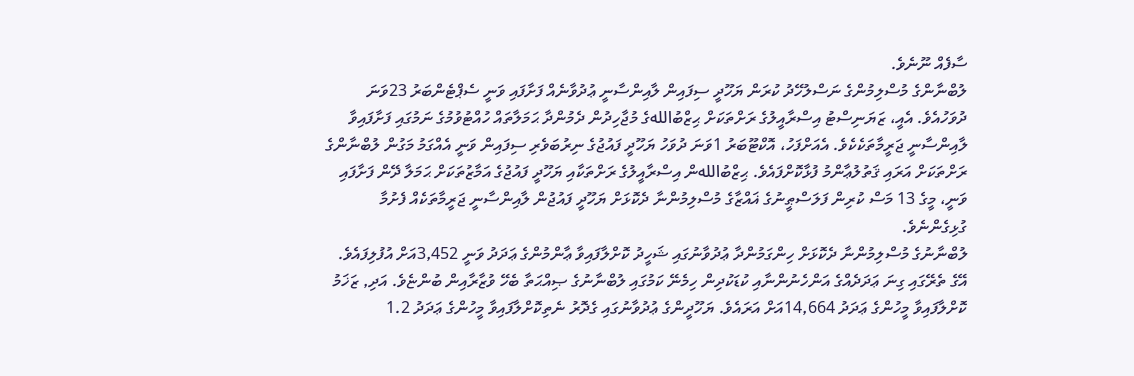ސާފެއް ނޫނެވެ.
ލުބްނާންގެ މުސްލިމުންގެ ނަސްލުހޭދު ކުރަން ޔަހޫދީ ސިފައިން ލާއިންސާނީ ޢުދުވާނެއް ފަށާފައި ވަނީ ސެޕްޓެންބަރު 23ވަނަ ދުވަހުއެވެ. އެއީ، ޒަޔަނިސްޓު އިސްރާއީލުގެ ރަށްތަކަށް ޙިޒްބުاللهގެ މުޖާހިދުން ދެމުންދާ ޙަމަލާތައް ހުއްޓުވުމުގެ ނަމުގައި ފަށާފައިވާ ލާއިންސާނީ ޖަރީމާތަކެކެވެ. އެއަށްފަހު، އޮކްޓޫބަރު 1ވަނަ ދުވަހު ޔަހޫދީ ފައުޖުގެ ނިރުބަވެރި ސިފައިން ވަނީ އެއްގަމު މަގުން ލުބްނާންގެ ރަށްތަކަށް އަރައި ޤަތުލުޢާންމު ފުޅާކޮށްފައެވެ. ޙިޒްބުاللهން އިސްރާއީލުގެ ރަށްތަކާއި ޔަހޫދީ ފައުޖުގެ އަމާޒުތަކަށް ޙަމަލާ ދޭން ފަށާފައި ވަނީ، މީގެ 13 މަސް ކުރިން ފަލަސްޠީނުގެ ޣައްޒާގެ މުސްލިމުންނާ ދެކޮޅަށް ޔަހޫދީ ފައުޖުން ލާއިންސާނީ ޖަރީމާތަކެއް ފެށުމާ ގުޅިގެންނެވެ.
ލުބްނާނުގެ މުސްލިމުންނާ ދެކޮޅަށް ހިންގަމުންދާ ޢުދުވާނުގައި ޝަހީދު ކޮށްލާފައިވާ ޢާންމުންގެ ޢަދަދު ވަނީ 3,452އަށް އުފުލިފައެވެ. އޭގެ ތެރޭގައި ގިނަ ޢަދަދެއްގެ އަންހެނުންނާއި ކުޑަކުދިން ހިމެނޭ ކަމުގައި ލުބްނާނުގެ ޞިއްޙަތާ ބެހޭ ވުޒާރާއިން ބުންޏެވެ. އަދި, ޒަޚަމު ކޮށްލާފައިވާ މީހުންގެ ޢަދަދު 14,664އަށް އަރައެވެ. ޔަހޫދީންގެ ޢުދުވާނުގައި ގެދޮރު ނެތިކޮށްލާފައިވާ މީހުންގެ ޢަދަދު 1.2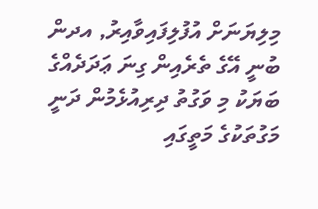މިލިޔަނަށް އުފުލިފައިވާއިރު, އދން ބުނީ އޭގެ ތެރެއިން ގިނަ ޢަދަދެއްގެ ބަޔަކު މި ވަގުތު ދިރިއުޅެމުން ދަނީ މަގުތަކުގެ މަތީގައި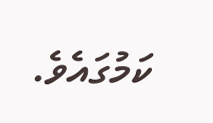ކަމުގައެވެ.